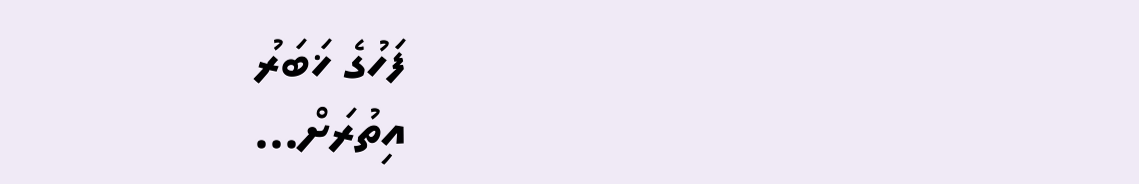ފަހުގެ ޚަބަރު
އިތުރަށް...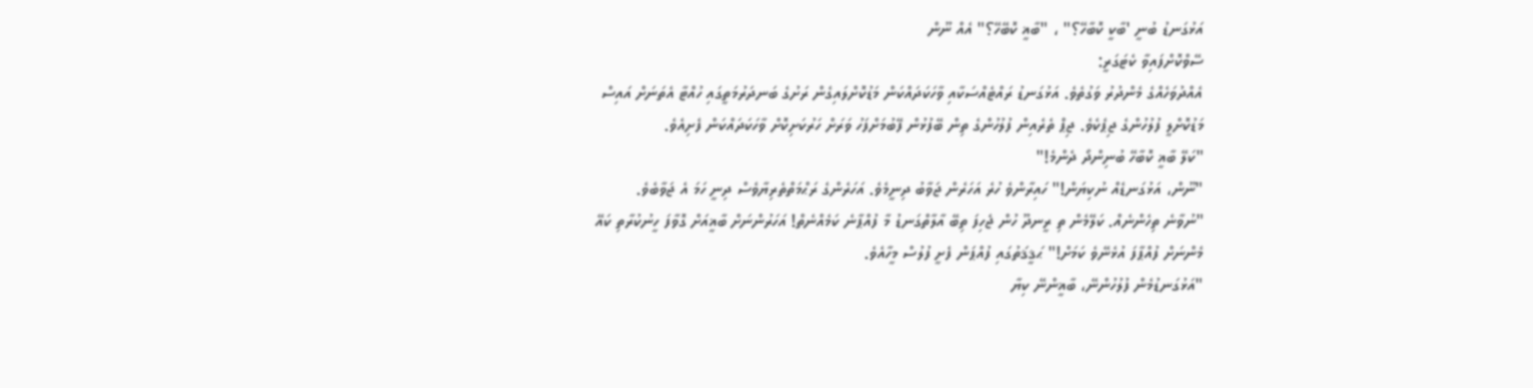އަޅުގަނޑު ބުނީ 'ބާކީ ކޮބާހޭ؟" ، "ބާޣީ ކޮބޭހޭ؟" އެއް ނޫން
ސޭވްކޮށްފައިވާ ކެޓަގަރީ:
އެއްދުވަހެއްގެ މެންދުރު ވަގުތެވެ. އަޅުގަނޑު ރައްޓެއްސަކާއި ވާހަކަދައްކަން މަޑުކޮށްލައިގެން ރަށުގެ ބަނދަރުމަތީގައި ހުއްޓާ އެތަނަށް އައިސް މަޑުކޮށްލީ ފުލުހުންގެ ޖިޕެކެވެ. ޖިޕް ތެރެއިން ފުލުހުންގެ ތިން ބޭފުޅުން ފޭބުމަށްފަހު ވަރަށް ހަރުކަށިކޮށް ވާހަކަދައްކަން ފެށިއެވެ.
"ކަލޭ ބާޣީ ކޮބާހޭ ބުނިންދޯ ދެންމެ!"
"ނޫން، އަޅުގަނޑެއް ނުކިޔަން!" ހައިރާންވެ ހުރެ އަހަރެން ޖަވާބު ދިނީމެވެ. އަހަރެންގެ ރަޙްމަތްތެރިޔާވެސް ދިނީ ހަމަ އެ ޖަވާބެވެ.
"ނުވާނެ ތިހެންނެއް. ކަލޭމެން ތި ރީނދޫ ހުން ޖެހިފަ ތިބޭ އާލާތްގަނޑު މާ ފުއްޕާނެ ކަމެއްނެތް! އަހަރުންނަށް ބާޣީއަށް ގޮވާފަ ހީނުކުރާތި ކައޭ މެންނަށް ފުއްޕާފަ އުޅެނޭވެ ކަމަށް!" ޙަޤީޤަތުގައި ފުއްޕަން ފެށީ ފުލުސް މީހާއެވެ.
"އަޅުގަނޑުމެން ފުލުހުންނޭ، ބާޣީންނޭ ކިޔާ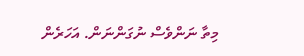މިތާ ނަންވެސް ނުގަންނަން. އަހަރެން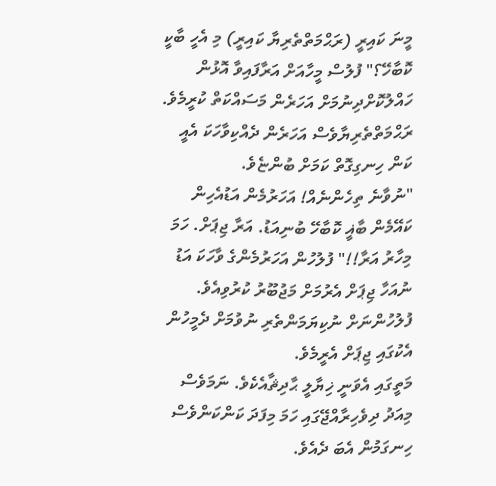މީނަ ކައިރީ (ރަޙްމަތްތެރިޔާ ކައިރީ) މި އެހީ ބާކީ ކޮބާހޭ؟" ފުލުސް މީހާއަށް އަރާފައިވާ އޮޅުން ހައްލުކޮށްދިނުމަށް އަހަރެން މަސައްކަތް ކުރީމެވެ. ރަޙްމަތްތެރިޔާވެސް އަހަރެން ދެއްކިވާހަކަ އެއީ ކަން ހިނގިގޮތް ކަމަށް ބުންޏެވެ.
"ނުވާނެ ތިހެންނެއް! އަހަރުމެން އަޑުއެހިން ކައޭމެން ބާޣީ ކޮބާހޭ ބުނިއަޑު. އަރާ ޖިޕަށް. ހަމަ މިހާރު އަރާ!!" ފުލުހުން އަހަރުމެންގެ ވާހަކަ އަޑު ނުއަހާ ޖިޕަށް އެރުމަށް މަޖުބޫރު ކުރުވިއެވެ. ފުލުހުންނަށް ނުކިޔަމަންތެރި ނުވުމަށް ދެމީހުން އެކުގައި ޖިޕަށް އެރީމެވެ.
މަތީގައި އެވަނީ ޚިޔާލީ ޙާދިޘާއެކެވެ. ނަމަވެސް މިއަދު ދިވެހިރާއްޖޭގައި ހަމަ މިފަދަ ކަންކަންވެސް ހިނގަމުން އެބަ ދެއެވެ.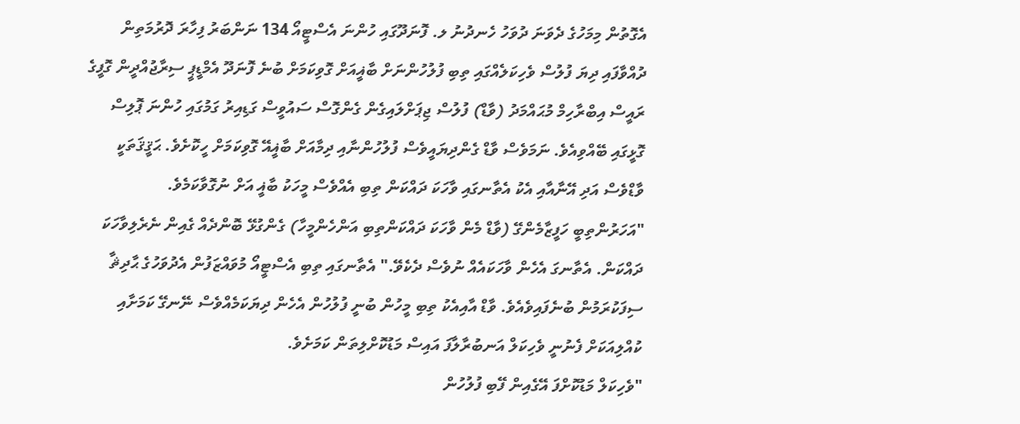އެގޮތުން މިމަހުގެ ދެވަނަ ދުވަހު ހެނދުނު ލ. ފޮނަދޫގައި ހުންނަ އެސްޓީއޯ 134 ނަންބަރު ފިހާރަ ދޮރުމަތިން ދުއްވާފައި ދިޔަ ފުލުސް ވެހިކަލެއްގައި ތިބި ފުލުހުންނަށް ބާޣީއަށް ގޮވިކަމަށް ބުނެ ފޮނަދޫ އެމްޑީޕީ ސިރާޖުއްދީން ގޮފީގެ ރައީސް އިބްރާހިމް މުޙައްމަދު (ވާޑް) ފުލުސް ޖިޕަށްލައިގެން ގެންގޮސް ސައުވީސް ގަޑިއިރު ގަމުގައި ހުންނަ ޕޮލިސް ގޮޅީގައި ބޭއްވިއެވެ. ނަމަވެސް ވާޑް ގެންދިޔައީވެސް ފުލުހުންނާއި ދިމާއަށް ބާޣީއޭ ގޮވިކަމަށް ހީކޮށެވެ. ޙަޤީޤަތަކީ ވާޑްވެސް އަދި އޭނާއާއި އެކު އެތާނގައި ވާހަކަ ދައްކަން ތިބި އެއްވެސް މީހަކު ބާޣީ އަށް ނުގޮވާކަމެވެ.
"އަހަރުންތިބީ ހަފީޒާމެންގޭ (ވާޑް މެން ވާހަކަ ދައްކަންތިބި އަންހެންމީހާ) ގެންގުޅޭ ބޮންދެއް ގެއިން ނެރެލިވާހަކަ ދައްކަން. އެތާނގަ އެހެން ވާހަކައެއް ނުވެސް ދެކެވޭ." އެތާނގައި ތިބި އެސްޓީއޯ މުވައްޒަފުން އެދުވަހުގެ ޙާދިޘާ ސިފަކުރަމުން ބުނެފައިވެއެވެ. ވާޑް އާއިއެކު ތިބި މީހުން ބުނީ ފުލުހުން އެހެން ދިޔަކަމެއްވެސް ނޭނގޭ ކަމަށާއި ކުއްލިއަކަށް ފެނުނީ ވެހިކަލް އަނބުރާލާފަ އައިސް މަޑުކޮށްލިތަން ކަމަށެވެ.
"ވެހިކަލް މަޑުކޮށްފަ އޭގެއިން ފޭބި ފުލުހުން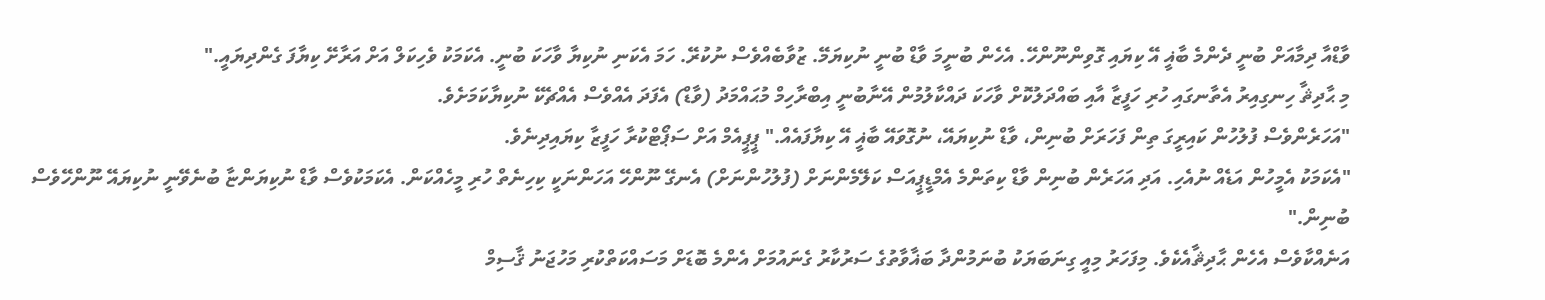ވާޑްއާ ދިމާއަށް ބުނީ ދެންމެ ބާޣީ އޭ ކިޔައި ގޮވިންނޫންހޭ. އެހެން ބުނީމަ ވާޑް ބުނީ ނުކިޔަމޭ. ޒުވާބެއްވެސް ނުކުރޭ. ހަމަ އެކަނި ނުކިޔާ ވާހަކަ ބުނީ. އެކަމަކު ވެހިކަލް އަށް އަރާށޭ ކިޔާފަ ގެންދިޔައީ."
މި ޙާދިޘާ ހިނގިއިރު އެތާނގައި ހުރި ހަފީޒާ އާއި ބައްދަލުކޮށް ވާހަކަ ދައްކާލުމުން އޭނާބުނީ އިބްރާހިމް މުޙައްމަދު (ވާޑް) އެފަދަ އެއްވެސް އެއްޗެކޭ ނުކިޔާކަމަށެވެ.
"އަހަރެންވެސް ފުލުހުން ކައިރީގަ ތިން ފަހަރަށް ބުނިން، ވާޑް ނުކިޔައޭ، ނުގޮވައޭ ބާޣީ އޭ ކިޔާފައެއް." ޕީޕީއެމް އަށް ސަޕޯޓްކުރާ ހަފީޒާ ކިޔައިދިނެވެ.
"އެކަމަކު އެމީހުން އަޑެއް ނުއެހި. އަދި އަހަރެން ބުނިން ވާޑް ކިތަންމެ އެމްޑީޕީއަސް ކަލޭމެންނަށް (ފުލުހުންނަށް) އެނގޭ ނޫންހޭ އަހަންނަކީ ކިހިނެތް ހުރި މީހެއްކަން. އެކަމަކުވެސް ވާޑް ނުކިޔަންޏާ ބުނެވޭނީ ނުކިޔައޭ ނޫންހޭވެސް ބުނިން."
އަނެއްކާވެސް އެހެން ޙާދިޘާއެކެވެ. މިފަހަރު މިއީ ގިނަބަޔަކު ބުނަމުންދާ ބަޣާވާތުގެ ސަރުކާރު ގެނައުމަށް އެންމެ ބޮޑަށް މަސައްކަތްކުރި މަހުޖަނު ޤާސިމް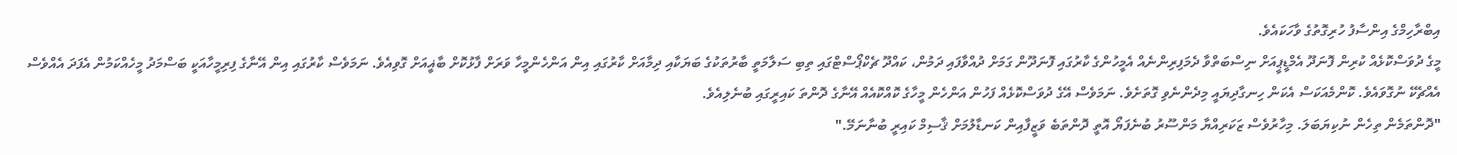އިބްރާހިމްގެ އިންސާފު ހުރިގޮތުގެ ވާހަކައެވެ.
މީގެ ދުވަސްކޮޅެއް ކުރިން ފޮނަދޫ އެމްޑީޕީއަށް ނިސްބަތްވާ ދެމަފިރިންނެއް އެމީހުންގެ ކާރުގައި ފޮނަދޫން ގަމަށް ދުއްވާފައި ދަމުން، ކައްދޫ ޗެކްޕޯސްޓްގައި ތިބި ސަލާމަތީ ބާރުތަކުގެ ބަޔަކާއި ދިމާއަށް ކާރުގައި އިން އަންހެންމީހާ ވަރަށް ފާޅުކޮށް ބާޣީއަށް ގޮވިއެވެ. ނަމަވެސް ކާރުގައި އިން އޭނާގެ ފިރިމީހާއަކީ ބަސްމަދު މީހެއްކަމުން އެފަދަ އެއްވެސް އެއްޗެކޭ ނުގޮވައެވެ. ކޮންމެއަކަސް އެކަން ހިނގާދިޔައީ މިދެންނެވި ގޮތަށެވެ. ނަމަވެސް އޭގެ ދުވަސްކޮޅެއް ފަހުން އަންހެން މީހާގެ ކޮއްކޮއެއް އޭނާގެ ދޮންތަ ކައިރީގައި ބުނެލިއެވެ.
"ދޮންތަމެން ތިހެން ނުކިޔަބަލަ. މިހާރުވެސް ޒަކަރިއްޔާ މަންސޫރު ބުނެފަޔޯ އޮތީ ދޮންތަބެ ވަޒީފާއިން ކަނޑާލުމަށް ޤާސިމް ކައިރީ ބުނާނަމޭ."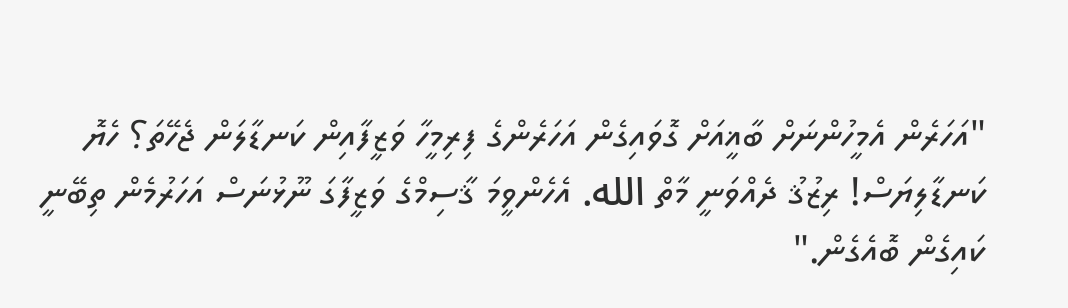"އަހަރެން އެމީހުންނަށް ބާޣީއަށް ގޮވައިގެން އަހަރެންގެ ފިރިމީހާ ވަޒީފާއިން ކަނޑާލަން ޖެހޭތަ؟ ހެޔޮ ކަނޑާލިޔަސް! ރިޒުޤު ދެއްވަނީ މާތް الله. އެހެންވީމަ ޤާސިމްގެ ވަޒީފާގަ ނޫޅުނަސް އަހަރުމެން ތިބޭނީ ކައިގެން ބޮއެގެން."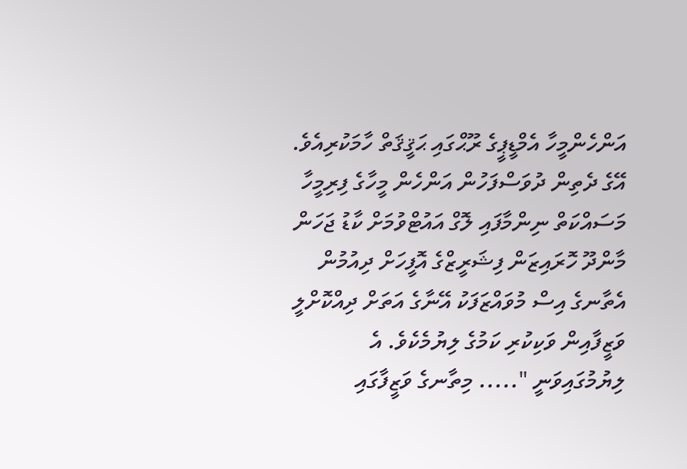އަންހެންމީހާ އެމްޑީޕީގެ ރޫޙްގައި ޙަޤީޤަތް ހާމަކުރިއެވެ.
އޭގެ ދެތިން ދުވަސްފަހުން އަންހެން މީހާގެ ފިރިމީހާ މަސައްކަތް ނިންމާފައި ލޮގް އައުޓްވުމަށް ކާޑު ޖަހަން މާންދޫ ހޮރައިޒަން ފިޝަރީޒްގެ އޮފީހަށް ދިއުމުން އެތާނގެ އިސް މުވައްޒަފަކު އޭނާގެ އަތަށް ދިއްކޮށްލީ ވަޒީފާއިން ވަކިކުރި ކަމުގެ ލިޔުމެކެވެ. އެ ލިޔުމުގައިވަނީ "..... މިތާނގެ ވަޒީފާގައި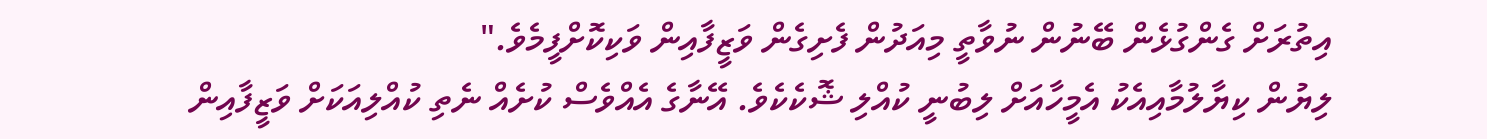އިތުރަށް ގެންގުޅެން ބޭނުން ނުވާތީ މިއަދުން ފެށިގެން ވަޒީފާއިން ވަކިކޮށްފީމެވެ."
ލިޔުން ކިޔާލުމާއިއެކު އެމީހާއަށް ލިބުނީ ކުއްލި ޝޮކެކެވެ. އޭނާގެ އެއްވެސް ކުށެއް ނެތި ކުއްލިއަކަށް ވަޒީފާއިން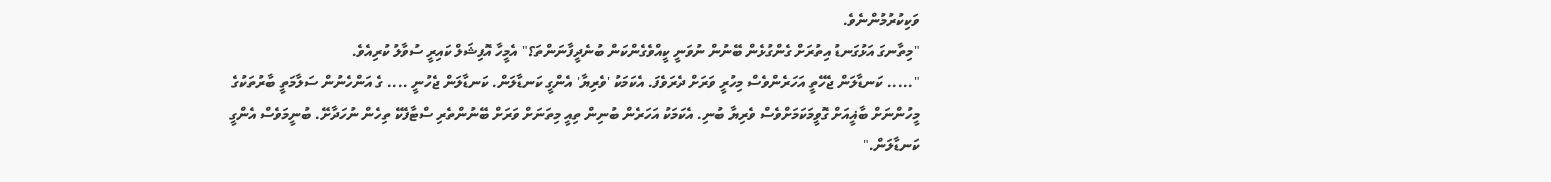ވަކިކުރުމުންނެވެ.
"މިތާނގަ އަޅުގަނޑު އިތުރަށް ގެންގުޅެން ބޭނުން ނުވަނީ ކީއްވެގެންކަން ބުނެދީފާނަންތަ؟" އެމީހާ އޮފިޝަލް ކައިރީ ސުވާލު ކުރިއެވެ.
"..... ކަނޑާލަން ޖެހޭތީ އަހަރެންވެސް މިހުރީ ވަރަށް ދެރަވެފަ. އެކަމަކު 'ވެރިޔާ' އެންގީ ކަނޑާލަން. ކަނޑާލަން ޖެހުނީ .... ގެ އަންހެނުން ސަލާމަތީ ބާރުތަކުގެ މީހުންނަށް ބާޣީއަށް ގޮވީމަކަމަށްވެސް ވެރިޔާ ބުނި. އެކަމަކު އަހަރެން ބުނިން ތިއީ މިތަނަށް ވަރަށް ބޭނުންތެރި ސްޓާފެކޭ ތިހެން ނުހަދާށޭ. ބުނީމަވެސް އެންގީ ކަނޑާލަން."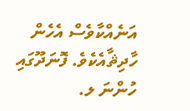އަނެއްކާވެސް އެހެން ހާދިޘާއެކެވެ. ފޮނަދޫގައި ހުންނަ ލ.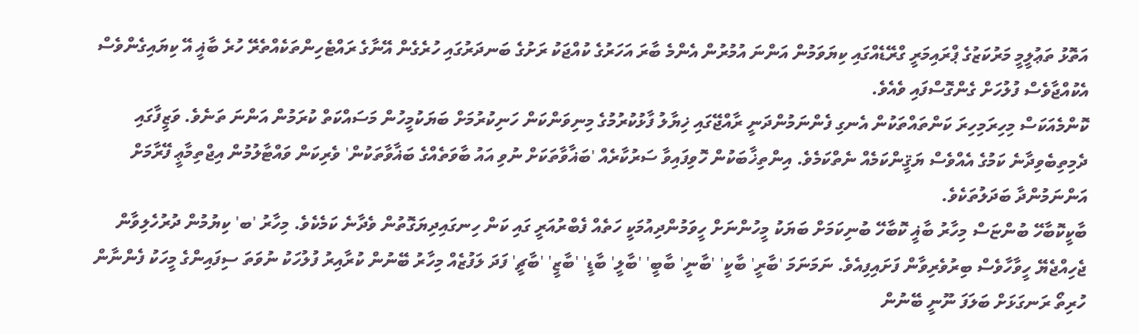އަތޮޅު ތަޢުލީމީ މަރުކަޒުގެ ޕްރައިމަރީ ގްރޭޑެއްގައި ކިޔަވަމުން އަންނަ އުމުރުން އެންމެ ބާރަ އަހަރުގެ ކުއްޖަކު ރަށުގެ ބަނދަރުގައި ހުރެގެން އޭނާގެ ރައްޓެހިންތަކެއްތެރޭ ހުރެ ބާޣީ އޭ ކިޔައިގެންވެސް އެކުއްޖާވެސް ފުލުހަށް ގެންގޮސްފައި ވެއެވެ.
ކޮންމެއަކަސް މިހިރަމިހިރަ ކަންތައްތަކުން އެނގި ފެންނަމުންދަނީ ރާއްޖޭގައި ޚިޔާލު ފާޅުކުރުމުގެ މިނިވަންކަން ހަނިކުރުމަށް ބަޔަކުމީހުން މަސައްކަތް ކުރަމުން އަންނަ ތަނެވެ. ވަޒީފާގައި ދެމިތިބެވިދާނެ ކަމުގެ އެއްވެސް ޔަޤީންކަމެއް ނެތްކަމެވެ. އިންތިޚާބަކުން ހޮވިފައިވާ ސަރުކާރެއް 'ބަޣާވާތަކަށް ނުވި އައު ބާވަތެއްގެ ބަޣާވާތަކުން' ވެރިކަން ވައްޓާލުމުން އިޖްތިމާޢީ ފޭރާމަށް އަންނަމުންދާ ބަދަލުތަކެވެ.
ބާކީކޮބާހޭ ބުންޏަސް މިހާރު ބާޣީ ކޮބާހޭ ބުނިކަމަށް ބަޔަކު މީހުންނަށް ހީވަމުންދިއުމަކީ ހަތެއް ފެބްރުއަރީ ގައި ކަން ހިނގައިދިޔަގޮތުން ވެދާނެ ކަމެކެވެ. މިހާރު 'ބ' ކިޔުމުން ދުރުހެލިވާން ޖެހިއްޖެޔޭ ހީވާހާވެސް ބިރުވެރިވާން ފަށައިފިއެވެ. ނަމަނަމަ 'ބާރީ' ބާކީ' 'ބާނީ' ބާބީ' 'ބާލީ' ބާޑީ' 'ބާޒީ' 'ބާޗީ' ފަދަ ލަފުޒެއް މިހާރު ބޭނުން ކުރާއިރު ފުލުހަކު ނުވަތަ ސިފައިންގެ މީހަކު ފެންނާން ހުރިތޯ ރަނގަޅަށް ބަލަފަ ނޫނީ ބޭނުން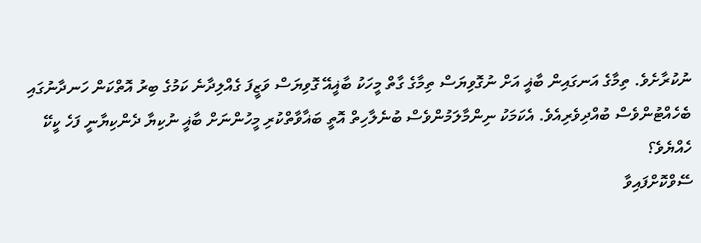ނުކުރާށެވެ. ތިމާގެ އަނގައިން ބާޣީ އަށް ނުގޮވިޔަސް ތިމާގެ ގާތް މީހަކު ބާޣީއޭ ގޮވިޔަސް ވަޒީފަ ގެއްލިދާނެ ކަމުގެ ބިރު އޮތްކަން ހަނދާނުގައި ބެހެއްޓުންވެސް ބުއްދިވެރިއެވެ. އެކަމަކު ނިންމާލަމުންވެސް ބުނެލާހިތް އޮތީ ބަޣާވާތްކުރި މީހުންނަށް ބާޣީ ނުކިޔާ ދެންކިޔާނީ ފަހެ ކީކޭ ހެއްޔެވެ؟
ސޭވްކޮށްފައިވާ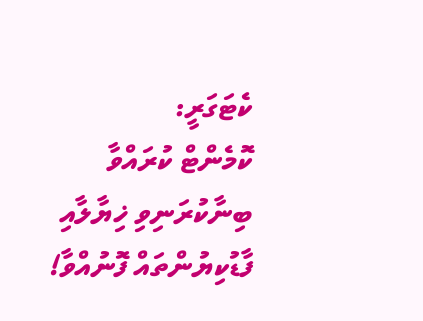ކެޓަގަރީ:
ކޮމެންޓް ކުރައްވާ
ބިނާކުރަނިވި ޚިޔާލާއި ފާޑުކިޔުންތައް ފޮނުއްވާ!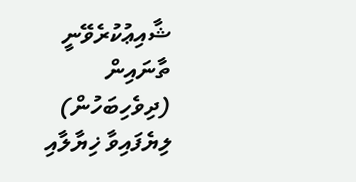ޝާއިޢުކުރެވޭނީ ތާނައިން (ދިވެހިބަހުން) ލިޔެފައިވާ ޚިޔާލާއި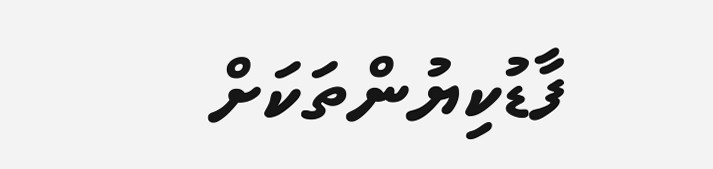ފާޑުކިޔުންތަކަށް